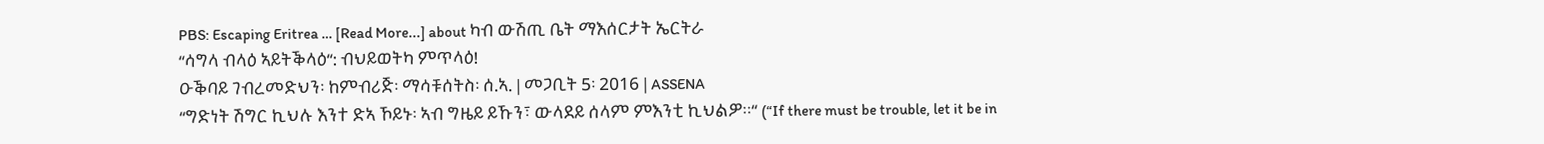PBS: Escaping Eritrea … [Read More...] about ካብ ውሽጢ ቤት ማእሰርታት ኤርትራ
“ሳግላ ብላዕ ኣይትቕላዕ“: ብህይወትካ ምጥላዕ!
ዑቕባይ ገብረመድህን፡ ከምብሪጅ፡ ማሳቹሰትስ፡ ሰ.ኣ. | መጋቢት 5፡ 2016 | ASSENA
“ግድነት ሽግር ኪህሉ እንተ ድኣ ኾይኑ፡ ኣብ ግዜይ ይኹን፣ ውላደይ ሰላም ምእንቲ ኪህልዎ።“ (“If there must be trouble, let it be in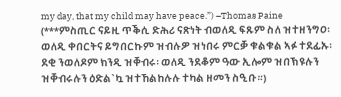my day, that my child may have peace.”) –Thomas Paine (***ምስጢር ናይዚ ጥቕሲ ድሕሪ ናጽነት ብወለዲ ፍጹም ስለ ዝተዘንግዐ፡ ወለዲ ቀበርትና ይግበርኩም ዝብሉዎ ዝነበሩ ምርቓ ቁልቁል ኣፉ ተደፊኡ፡ ደቂ ንወለዶም ክንዲ ዝቐብሩ፡ ወለዲ ንደቆም ዓው ኢሎም ዝበኽዩሉን ዝቐብሩሉን ዕድል`ኳ ዝተኸልከሉሉ ተካል ዘመን ስዒቡ።)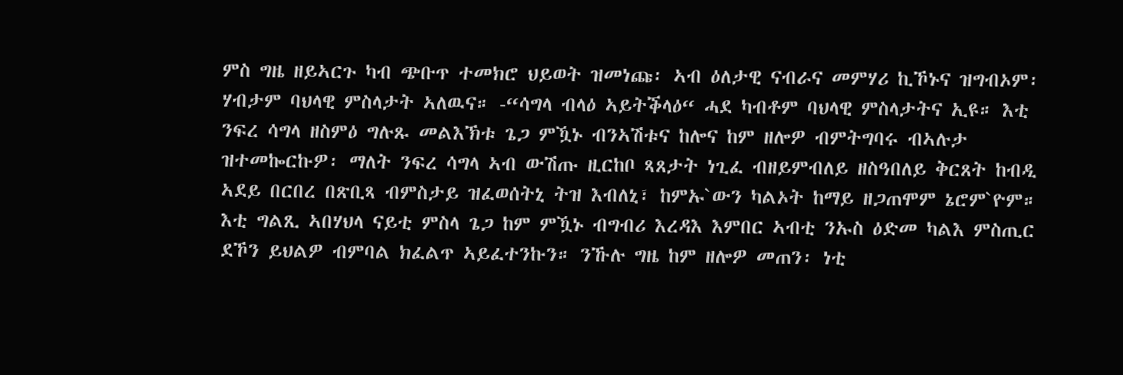ምስ ግዜ ዘይኣርጉ ካብ ጭቡጥ ተመክሮ ህይወት ዝመነጩ፡ ኣብ ዕለታዊ ናብራና መምሃሪ ኪኾኑና ዝግብኦም፡ ሃብታም ባህላዊ ምስላታት ኣለዉና። -“ሳግላ ብላዕ ኣይትቕላዕ“ ሓደ ካብቶም ባህላዊ ምስላታትና ኢዩ። እቲ ንፍረ ሳግላ ዘስምዕ ግሉጹ መልእኽቱ ጌጋ ምዃኑ ብንኣሽቱና ከሎና ከም ዘሎዎ ብምትግባሩ ብኣሉታ ዝተመኰርኩዎ፡ ማለት ንፍረ ሳግላ ኣብ ውሽጡ ዚርከቦ ጻጸታት ነጊፈ ብዘይምብለይ ዘስዓበለይ ቅርጸት ከብዲ ኣደይ በርበረ በጽቢጻ ብምስታይ ዝፈወሰትኒ ትዝ እብለኒ፣ ከምኡ`ውን ካልኦት ከማይ ዘጋጠሞም ኔሮም`ዮም።
እቲ ግልጺ ኣበሃህላ ናይቲ ምስላ ጌጋ ከም ምዃኑ ብግብሪ እረዳእ እምበር ኣብቲ ንኡስ ዕድመ ካልእ ምስጢር ደኾን ይህልዎ ብምባል ክፈልጥ ኣይፈተንኩን። ንኹሉ ግዜ ከም ዘሎዎ መጠን፡ ነቲ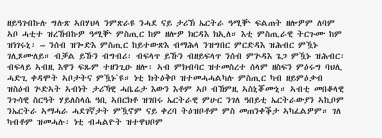ዘይዓገብኩሉ ግሉጽ ኣበሃህላ ንምጽራዩ ንሓደ ናይ ታሪኽ ኤርትራ ዓሚቝ ፍልጠት ዘሎዎም ለባም ኣቦ ሓቲተ ዝረኸብኩዎ ዓሚቝ ምስጢር ከም ዘሎዎ ክርዳእ ክኢለ። እቲ ምስጢራዊ ትርጉሙ ከም ዝነገሩኒ፡ – ንሰብ ዝጐድእ ምስጢር ከይተውጽእ ብማሕላ ንዝግበር ምርድዳእ ዝሕብር ምዃኑ ገሊጾሙለይ። ብቓል ይኹን ብግብሪ፡ ብፍላጥ ይኹን ብዘይፍላጥ ንሰብ ምጕዳእ ጌጋ ምዃኑ ዝሕብር፡ ብፍላይ ኣብዚ እዋን ፍጹም ተዘንጊዑ ዘሎ፡ ኣብ ምክብባር ዝተመስረተ ሰላም ዘስፍን ምዕሩግ ባህሊ ሓድጊ ቀዳሞት ኣቦታትና ምዃኑ`ዩ። ነቲ ክትዕቅቦ ዝተመሓሓልካሉ ምስጢር ካብ ዘይምዕቃብ ዝስዕብ ጕድኣት ኣብነት ታሪኻዊ ሓቤሬታ እውን እቶም ኣቦ ብኸምዚ ኣስኒቖሙኒ። ኣብቲ መበቆላዊ ንጉሳዊ ስርዓት ሃይለስላሴ ዓቢ ኣበርክቶ ዝገበሩ ኤርትራዊ ምሁር ንገለ ዓበይቲ ኤርትራውያን ኣኪቦም ንኤርትራ ኣማሓራ ሓደገኛታት ምዃኖም ናይ ቀረባ ትዕዝቦቶም ምስ መጠንቀቕታ ኣካፈልዎም። ገለ ካብቶም ዝመሓሉ፡ ነቲ ብሓልዮት ዝተዋህቦም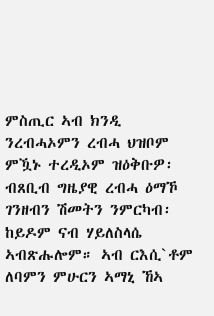ምስጢር ኣብ ክንዲ ንረብሓኦምን ረብሓ ህዝቦም ምዃኑ ተረዲኦም ዝዕቅቡዎ፡ ብጸቢብ ግዜያዊ ረብሓ ዕማኾ ገንዘብን ሽመትን ንምርካብ፡ ከይዶም ናብ ሃይለስላሴ ኣብጽሑሎም። ኣብ ርእሲ`ቶም ለባምን ምሁርን ኣማኒ ኸኣ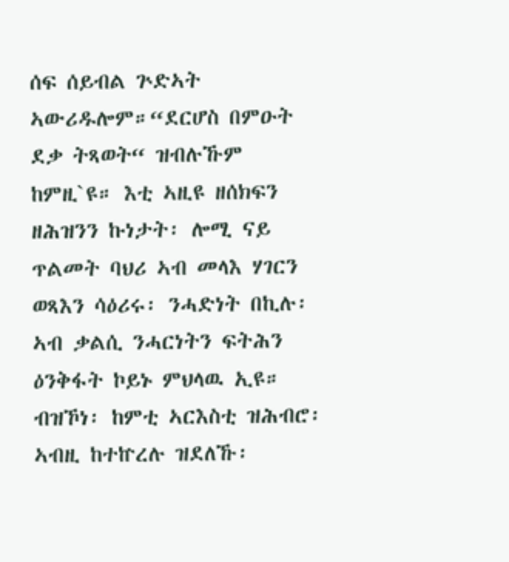ሰፍ ሰይብል ጕድኣት ኣውሪዱሎም።“ደርሆስ በምዑት ደቃ ትጻወት“ ዝብሉኹም ከምዚ`ዩ። እቲ ኣዚዩ ዘሰክፍን ዘሕዝንን ኩነታት፡ ሎሚ ናይ ጥልመት ባህሪ ኣብ መላእ ሃገርን ወጻእን ሳዕሪሩ፡ ንሓድነት በኪሉ፡ ኣብ ቃልሲ ንሓርነትን ፍትሕን ዕንቅፋት ኮይኑ ምህላዉ ኢዩ።
ብዝኾነ፡ ከምቲ ኣርእስቲ ዝሕብሮ፡ ኣብዚ ከተኵረሉ ዝደለኹ፡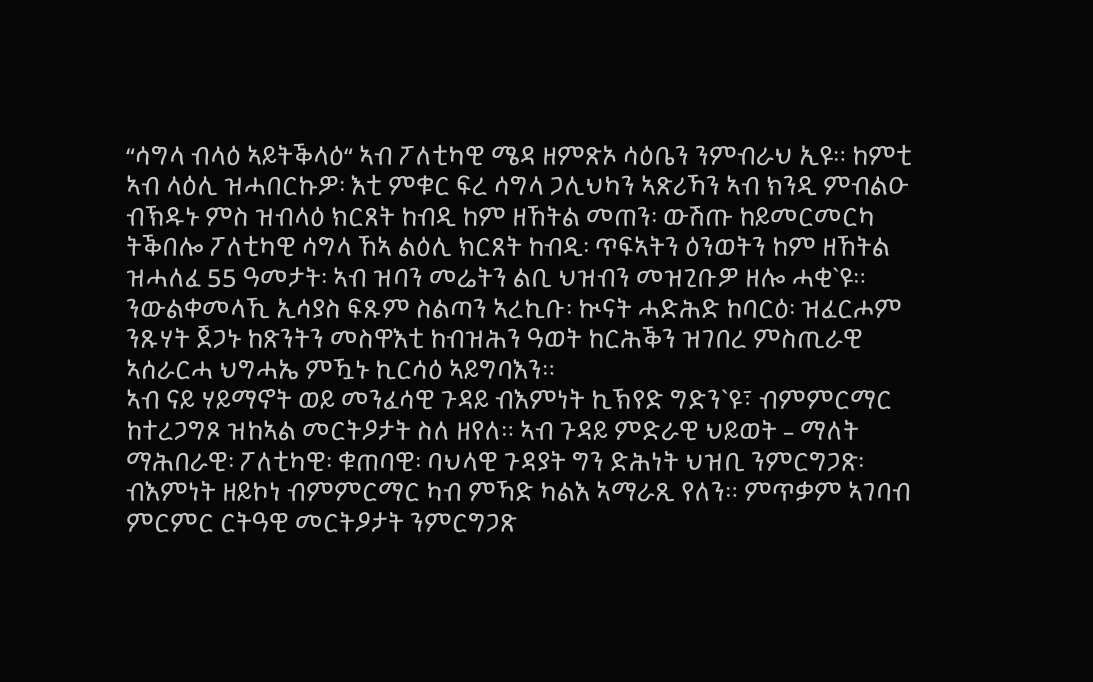“ሳግላ ብላዕ ኣይትቕላዕ“ ኣብ ፖለቲካዊ ሜዳ ዘምጽኦ ሳዕቤን ንምብራህ ኢዩ። ከምቲ ኣብ ላዕሊ ዝሓበርኩዎ፡ እቲ ምቁር ፍረ ሳግላ ጋሊህካን ኣጽሪኻን ኣብ ክንዲ ምብልዑ ብኽዱኑ ምስ ዝብላዕ ክርጸት ከብዲ ከም ዘኸትል መጠን፡ ውሽጡ ከይመርመርካ ትቕበሎ ፖለቲካዊ ሳግላ ኸኣ ልዕሊ ክርጸት ከብዲ፡ ጥፍኣትን ዕንወትን ከም ዘኸትል ዝሓለፈ 55 ዓመታት፡ ኣብ ዝባን መሬትን ልቢ ህዝብን መዝጊቡዎ ዘሎ ሓቂ`ዩ። ንውልቀመላኺ ኢሳያስ ፍጹም ስልጣን ኣረኪቡ፡ ኲናት ሓድሕድ ከባርዕ፡ ዝፈርሖም ንጹሃት ጀጋኑ ከጽንትን መስዋእቲ ከብዝሕን ዓወት ከርሕቕን ዝገበረ ምስጢራዊ ኣሰራርሓ ህግሓኤ ምዃኑ ኪርሳዕ ኣይግባእን።
ኣብ ናይ ሃይማኖት ወይ መንፈሳዊ ጉዳይ ብእምነት ኪኽየድ ግድን`ዩ፣ ብምምርማር ከተረጋግጾ ዝከኣል መርትዖታት ስለ ዘየለ። ኣብ ጉዳይ ምድራዊ ህይወት – ማለት ማሕበራዊ፡ ፖለቲካዊ፡ ቁጠባዊ፡ ባህላዊ ጉዳያት ግን ድሕነት ህዝቢ ንምርግጋጽ፡ ብእምነት ዘይኮነ ብምምርማር ካብ ምኻድ ካልእ ኣማራጺ የለን። ምጥቃም ኣገባብ ምርምር ርትዓዊ መርትዖታት ንምርግጋጽ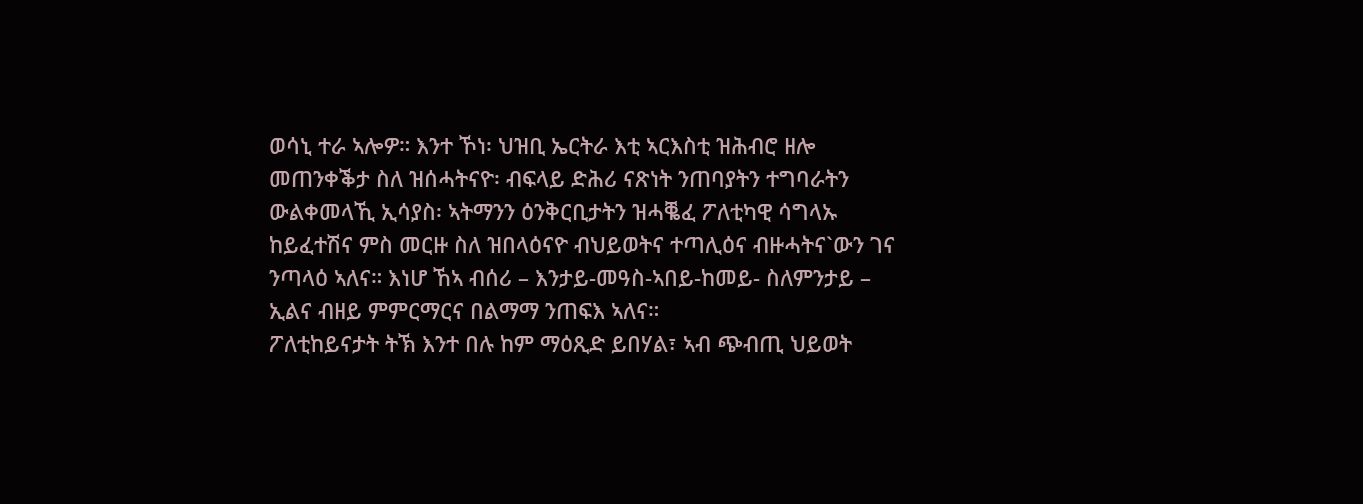ወሳኒ ተራ ኣሎዎ። እንተ ኾነ፡ ህዝቢ ኤርትራ እቲ ኣርእስቲ ዝሕብሮ ዘሎ መጠንቀቕታ ስለ ዝሰሓትናዮ፡ ብፍላይ ድሕሪ ናጽነት ንጠባያትን ተግባራትን ውልቀመላኺ ኢሳያስ፡ ኣትማንን ዕንቅርቢታትን ዝሓቘፈ ፖለቲካዊ ሳግላኡ ከይፈተሽና ምስ መርዙ ስለ ዝበላዕናዮ ብህይወትና ተጣሊዕና ብዙሓትና`ውን ገና ንጣላዕ ኣለና። እነሆ ኸኣ ብሰሪ – እንታይ-መዓስ-ኣበይ-ከመይ- ስለምንታይ – ኢልና ብዘይ ምምርማርና በልማማ ንጠፍእ ኣለና።
ፖለቲከይናታት ትኽ እንተ በሉ ከም ማዕጺድ ይበሃል፣ ኣብ ጭብጢ ህይወት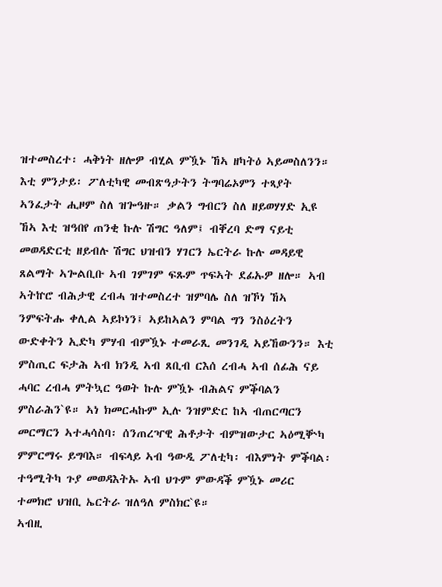ዝተመስረተ፡ ሓቅነት ዘሎዎ ብሂል ምዃኑ ኸኣ ዘካትዕ ኣይመስለንን። እቲ ምንታይ፡ ፖለቲካዊ መብጽዓታትን ትግባሬኦምን ተጻያት ኣንፈታት ሒዞም ስለ ዝጐዓዙ። ቃልን ግብርን ስለ ዘይወሃሃድ ኢዩ ኸኣ እቲ ዝዓበየ ጠንቂ ኩሉ ሽግር ዓለም፤ ብቐረባ ድማ ናይቲ መወዳድርቲ ዘይብሉ ሽግር ህዝብን ሃገርን ኤርትራ ኩሉ መዳይዊ ጸልማት ኣጐልቢቡ ኣብ ገምገም ፍጹም ጥፍኣት ደፊኡዎ ዘሎ። ኣብ ኣትኵሮ ብሕታዊ ረብሓ ዝተመስረተ ዝምባሌ ስለ ዝኾነ ኸኣ ንምፍትሑ ቀሊል ኣይኮነን፤ ኣይከኣልን ምባል ግን ንስዕረትን ውድቀትን ኢድካ ምሃብ ብምዃኑ ተመራጺ መንገዲ ኣይኸውንን። እቲ ምስጢር ፍታሕ ኣብ ክንዲ ኣብ ጸቢብ ርእሰ ረብሓ ኣብ ሰፊሕ ናይ ሓባር ረብሓ ምትኳር ዓወት ኩሉ ምዃኑ ብሕልና ምቕባልን ምስራሕን`ዩ። ኣነ ክመርሓኩም ኢሉ ንዝምድር ከኣ ብጠርጣርን መርማርን ኣተሓሳስባ፡ ሰንጠረዣዊ ሕቶታት ብምዝውታር ኣዕሚቝካ ምምርማሩ ይግባእ። ብፍላይ ኣብ ዓውዲ ፖለቲካ፡ ብእምነት ምቕባል፡ ተዓሚትካ ጉያ መወዳእትኡ ኣብ ህጉም ምውዳቕ ምዃኑ መሪር ተመክሮ ህዝቢ ኤርትራ ዝለዓለ ምስክር`ዩ።
ኣብዚ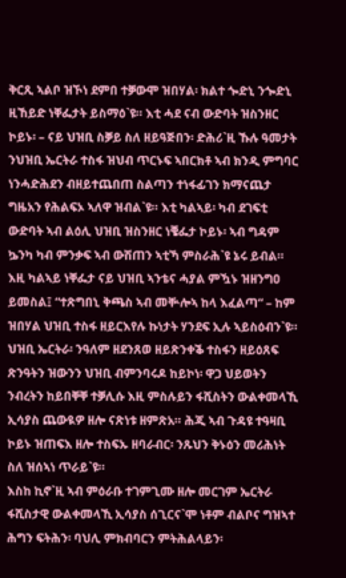ቅርጺ ኣልቦ ዝኾነ ደምበ ተቓውሞ ዝበሃል፡ ክልተ ጐድኒ ንጐድኒ ዚኸይድ ነቐፌታት ይስማዕ`ዩ። እቲ ሓደ ናብ ውድባት ዝስንዘር ኮይኑ፡ – ናይ ህዝቢ ስቓይ ስለ ዘይዓጅበን፡ ድሕሪ`ዚ ኹሉ ዓመታት ንህዝቢ ኤርትራ ተስፋ ዝህብ ጥርኑፍ ኣበርክቶ ኣብ ክንዲ ምግባር ነንሓድሕደን ብዘይተጨበጠ ስልጣን ተነፋፊገን ክማናጨታ ግዜአን የሕልፍኦ ኣለዋ ዝብል`ዩ። እቲ ካልኣይ፡ ካብ ደገፍቲ ውድባት ኣብ ልዕሊ ህዝቢ ዝስንዘር ነቔፌታ ኮይኑ፡ ኣብ ግዳም ኴንካ ካብ ምንቃፍ ኣብ ውሽጠን ኣቲኻ ምስራሕ`ዩ ኔሩ ይብል። እዚ ካልኣይ ነቐፌታ ናይ ህዝቢ ኣንቴና ሓያል ምዃኑ ዝዘንግዐ ይመስል፤ “ተጽግበኒ ቅጫስ ኣብ መቝሎኣ ከላ እፈልጣ“ – ከም ዝበሃል ህዝቢ ተስፋ ዘይርእየሉ ኩነታት ሃንደፍ ኢሉ ኣይስዕብን`ዩ። ህዝቢ ኤርትራ፡ ንዓለም ዘደንጸወ ዘይጽንቀቕ ተስፋን ዘይዕጸፍ ጽንዓትን ዝውንን ህዝቢ ብምንባሩዶ ከይኮነ፡ ዋጋ ህይወትን ንብረትን ከይበቐቐ ተቓሊሱ እዚ ምስሉይን ፋሺስትን ውልቀመላኺ ኢሳያስ ጨውዪዎ ዘሎ ናጽነቱ ዘምጽአ። ሕጂ ኣብ ጉዳዩ ተዓዛቢ ኮይኑ ዝጠፍእ ዘሎ ተስፍኡ ዘባራብር፡ ንጹህን ቅኑዕን መሪሕነት ስለ ዝሰኣነ ጥራይ`ዩ።
እስከ ኪኖ`ዚ ኣብ ምዕራቡ ተገምጊሙ ዘሎ መርገም ኤርትራ ፋሺስታዊ ውልቀመላኺ ኢሳያስ ሰጊርና`ሞ ነቶም ብልቦና ግዝኣተ ሕግን ፍትሕን፡ ባህሊ ምክብባርን ምትሕልላይን፡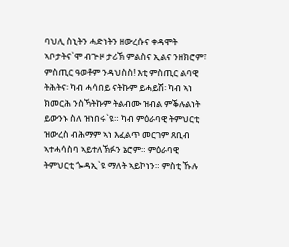ባህሊ ስኒትን ሓድነትን ዘውረሱና ቀዳሞት ኣቦታትና`ሞ ብጕዞ ታሪኽ ምልስና ኢልና ንዘክሮም፣ ምስጢር ዓወቶም ንዳህስስ! እቲ ምስጢር ልባዊ ትሕትና፡ ካብ ሓሳበይ ናትኩም ይሓይሽ፡ ካብ ኣነ ክመርሕ ንስኻትኩም ትልብሙ ዝብል ምቕሉልነት ይውንኑ ስለ ዝነበሩ`ዩ። ካብ ምዕራባዊ ትምህርቲ ዝውረስ ብሕማም ኣነ እፈልጥ መርገም ጸቢብ ኣተሓሳስባ ኣይተለኽፉን ኔሮም። ምዕራባዊ ትምህርቲ ጐዳኢ`ዩ ማለት ኣይኮነን። ምስቲ ኹሉ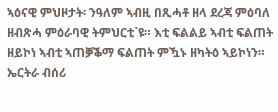ኣዕናዊ ምህዞታት፡ ንዓለም ኣብዚ በጺሓቶ ዘላ ደረጃ ምዕባለ ዘብጽሓ ምዕራባዊ ትምህርቲ`ዩ። እቲ ፍልልይ ኣብቲ ፍልጠት ዘይኮነ ኣብቲ ኣጠቓቕማ ፍልጠት ምዃኑ ዘካትዕ ኣይኮነን።
ኤርትራ ብሰሪ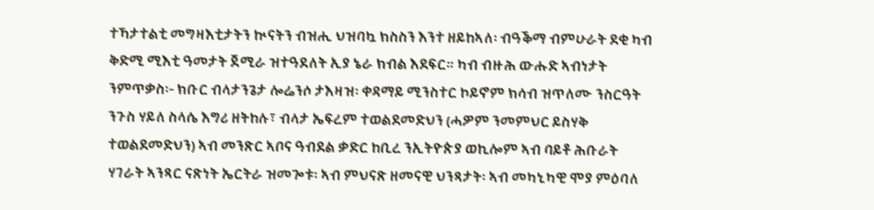ተኻታተልቲ መግዛእቲታትን ኲናትን ብዝሒ ህዝባኳ ክስስን እንተ ዘይከኣለ፡ ብዓቕማ ብምሁራት ደቂ ካብ ቅድሚ ሚእቲ ዓመታት ጀሚራ ዝተዓደለት ኢያ ኔራ ክብል እደፍር። ካብ ብዙሕ ውሑድ ኣብነታት ንምጥቃስ፡- ክቡር ብላታንጌታ ሎሬንሶ ታእዛዝ፡ ቀዳማይ ሚንስተር ኮይኖም ክሳብ ዝጥለሙ ንስርዓት ንጉስ ሃይለ ስላሴ እግሪ ዘትከሉ፣ ብላታ ኤፍረም ተወልደመድህን (ሓዎም ንመምህር ይስሃቅ ተወልደመድህን) ኣብ መንጽር ኣቦና ዓብደል ቃድር ከቢረ ንኢትዮጵያ ወኪሎም ኣብ ባይቶ ሕቡራት ሃገራት ኣንጻር ናጽነት ኤርትራ ዝመጐቱ፡ ኣብ ምህናጽ ዘመናዊ ህንጻታት፡ ኣብ መካኒካዊ ሞያ ምዕባለ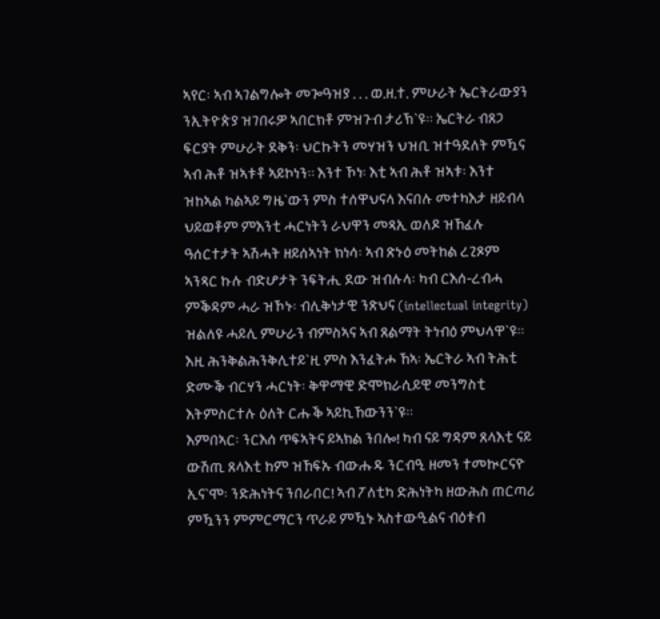ኣየር፡ ኣብ ኣገልግሎት መጐዓዝያ . . . ወ.ዘ.ተ. ምሁራት ኤርትራውያን ንኢትዮጵያ ዝገበሩዎ ኣበርክቶ ምዝጉብ ታሪኽ`ዩ። ኤርትራ ብጸጋ ፍርያት ምሁራት ደቅን፡ ህርኩትን መሃዝን ህዝቢ ዝተዓደለት ምዃና ኣብ ሕቶ ዝኣቱቶ ኣይኮነን። እንተ ኾነ፡ እቲ ኣብ ሕቶ ዝኣቱ፡ እንተ ዝከኣል ካልኣይ ግዜ`ውን ምስ ተሰዋህናላ እናበሉ መተካእታ ዘይብላ ህይወቶም ምእንቲ ሓርነትን ራህዋን መጻኢ ወለዶ ዝኸፈሉ ዓሰርተታት ኣሽሓት ዘይሰኣነት ክነሳ፡ ኣብ ጽኑዕ መትከል ረጊጾም ኣንጻር ኩሉ ብድሆታት ንፍትሒ ደው ዝብሉላ፡ ካብ ርእሰ-ረብሓ ምቕዳም ሓራ ዝኾኑ፡ ብሊቅነታዊ ንጽህና (intellectual integrity) ዝልለዩ ሓይሊ ምሁራን ብምስኣና ኣብ ጸልማት ትነብዕ ምህላዋ`ዩ። እዚ ሕንቅልሕንቅሊተይ`ዚ ምስ እንፈትሖ ኸኣ፡ ኤርትራ ኣብ ትሕቲ ድሙቕ ብርሃን ሓርነት፡ ቅዋማዊ ድሞክራሲይዊ መንግስቲ እትምስርተሉ ዕለት ርሑቕ ኣይኪኸውንን`ዩ።
እምበኣር፡ ንርእሰ ጥፍኣትና ይኣክል ንበሎ! ካብ ናይ ግዳም ጸላእቲ ናይ ውሽጢ ጸላእቲ ከም ዝኸፍኡ ብውሑዱ ንርብዒ ዘመን ተመኲርናዮ ኢና`ሞ፡ ንድሕነትና ንበራበር! ኣብ ፖለቲካ ድሕነትካ ዘውሕስ ጠርጣሪ ምዃንን ምምርማርን ጥራይ ምዃኑ ኣስተውዒልና ብዕቱብ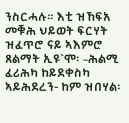ንስርሓሉ። እቲ ዝኸፍአ መቑሕ ህይወት ፍርሃት ዝፈጥሮ ናይ ኣእምሮ ጸልማት ኢዩ`ሞ፡ –ሕልሚ ፈሪሕካ ከይደቀስካ ኣይሕደረን- ከም ዝበሃል፡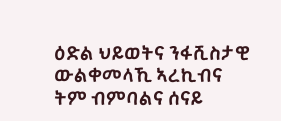ዕድል ህይወትና ንፋሺስታዊ ውልቀመላኺ ኣረኪብና ትም ብምባልና ሰናይ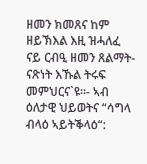ዘመን ክመጸና ከም ዘይኽእል እዚ ዝሓለፈ ናይ ርብዒ ዘመን ጸልማት-ናጽነት እኹል ትሩፍ መምህርና`ዩ።- ኣብ ዕለታዊ ህይወትና “ሳግላ ብላዕ ኣይትቕላዕ“: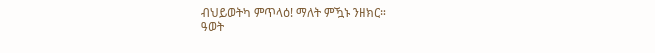ብህይወትካ ምጥላዕ! ማለት ምዃኑ ንዘክር።
ዓወት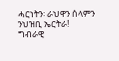ሓርነትን፡ ራህዋን ሰላምን ንህዝቢ ኤርትራ!
ግብራዊ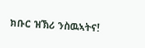ክቡር ዝኽሪ ንስዉኣትና!